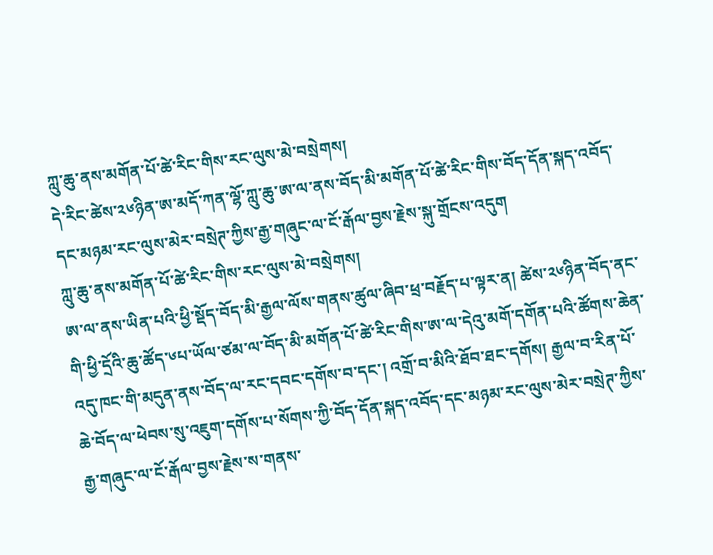ཀླུ་ཆུ་ནས་མགོན་པོ་ཚེ་རིང་གིས་རང་ལུས་མེ་བསྲེགས།
དེ་རིང་ཚེས་༢༦ཉིན་ཨ་མདོ་ཀན་ལྷོ་ཀླུ་ཆུ་ཨ་ལ་ནས་བོད་མི་མགོན་པོ་ཚེ་རིང་གིས་བོད་དོན་སྐད་འབོད་དང་མཉམ་རང་ལུས་མེར་བསྲེཊ་ཀྱིས་རྒྱ་གཞུང་ལ་ངོ་རྒོལ་བྱས་རྗེས་སྐུ་གྲོངས་འདུག
ཀླུ་ཆུ་ནས་མགོན་པོ་ཚེ་རིང་གིས་རང་ལུས་མེ་བསྲེགས།
ཨ་ལ་ནས་ཡིན་པའི་ཕྱི་སྡོད་བོད་མི་རྒྱལ་ལོས་གནས་ཚུལ་ཞིབ་ཕྲ་བརྗོད་པ་ལྟར་ན། ཚེས་༢༦ཉིན་བོད་ནང་གི་ཕྱི་དྲོའི་ཆུ་ཚོད་༦པ་ཡོལ་ཙམ་ལ་བོད་མི་མགོན་པོ་ཚེ་རིང་གིས་ཨ་ལ་དེའུ་མགོ་དགོན་པའི་ཚོགས་ཆེན་འདུ་ཁང་གི་མདུན་ནས་བོད་ལ་རང་དབང་དགོས་བ་དང་། འགྲོ་བ་མིའི་ཐོབ་ཐང་དགོས། རྒྱལ་བ་རིན་པོ་ཆེ་བོད་ལ་ཕེབས་སུ་འཇུག་དགོས་པ་སོགས་ཀྱི་བོད་དོན་སྐད་འབོད་དང་མཉམ་རང་ལུས་མེར་བསྲེཊ་ཀྱིས་རྒྱ་གཞུང་ལ་ངོ་རྒོལ་བྱས་རྗེས་ས་གནས་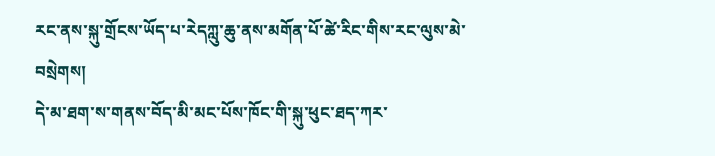རང་ནས་སྐུ་གྲོངས་ཡོད་པ་རེདཀླུ་ཆུ་ནས་མགོན་པོ་ཚེ་རིང་གིས་རང་ལུས་མེ་བསྲེགས།
དེ་མ་ཐག་ས་གནས་བོད་མི་མང་པོས་ཁོང་གི་སྐུ་ཕུང་ཐད་ཀར་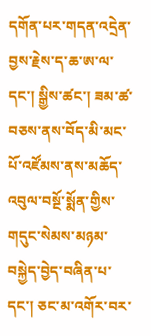དགོན་པར་གདན་འདྲེན་བྱས་རྗེས་ད་ཆ་ཨ་ལ་དང་། སྒྱིས་ཚང་། ཟམ་ཚ་བཅས་ནས་བོད་མི་མང་པོ་འཛོམས་ནས་མཆོད་འབུལ་བསྔོ་སྨོན་གྱིས་གདུང་སེམས་མཉམ་བསྐྱེད་བྱེད་བཞིན་པ་དང་། ཅང་མ་འགོར་བར་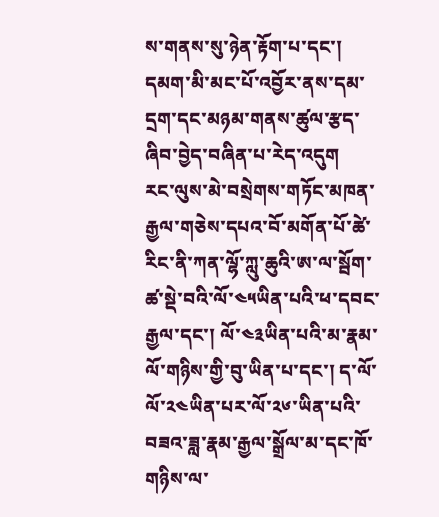ས་གནས་སུ་ཉེན་རྟོག་པ་དང་། དམག་མི་མང་པོ་འབྱོར་ནས་དམ་དྲག་དང་མཉམ་གནས་ཚུལ་རྩད་ཞིབ་བྱེད་བཞིན་པ་རེད་འདུག
རང་ལུས་མེ་བསྲེགས་གཏོང་མཁན་རྒྱལ་གཅེས་དཔའ་བོ་མགོན་པོ་ཚེ་རིང་ནི་ཀན་ལྷོ་ཀླུ་ཆུའི་ཨ་ལ་སྦོག་ཚ་སྡེ་བའི་ལོ་༤༥ཡིན་པའི་ཕ་དབང་རྒྱལ་དང་། ལོ་༤༣ཡིན་པའི་མ་རྣམ་ལོ་གཉིས་གྱི་བུ་ཡིན་པ་དང་། ད་ལོ་ལོ་༢༤ཡིན་པར་ལོ་༢༦་ཡིན་པའི་བཟའ་ཟླ་རྣམ་རྒྱལ་སྒྲོལ་མ་དང་ཁོ་གཉིས་ལ་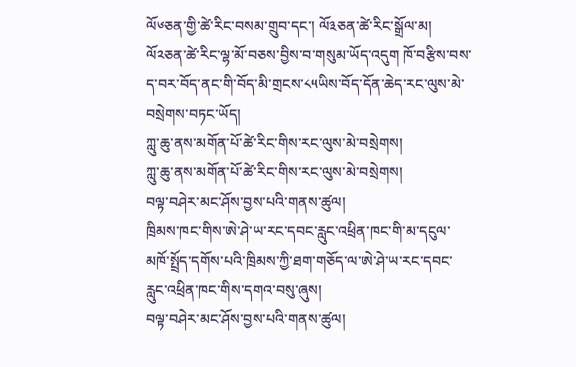ལོ༦ཅན་གྱི་ཚེ་རིང་བསམ་གྲུབ་དང་། ལོ༣ཅན་ཚེ་རིང་སྒྲོལ་མ། ལོ༢ཅན་ཚེ་རིང་ལྷ་མོ་བཅས་བྱིས་བ་གསུམ་ཡོད་འདུག ཁོ་བརྩིས་བས་ད་བར་བོད་ནང་གི་བོད་མི་གྲངས་༨༥ཡིས་བོད་དོན་ཆེད་རང་ལུས་མེ་བསྲེགས་བཏང་ཡོད།
ཀླུ་ཆུ་ནས་མགོན་པོ་ཚེ་རིང་གིས་རང་ལུས་མེ་བསྲེགས།
ཀླུ་ཆུ་ནས་མགོན་པོ་ཚེ་རིང་གིས་རང་ལུས་མེ་བསྲེགས།
བལྟ་བཤེར་མང་ཤོས་བྱས་པའི་གནས་ཚུལ།
ཁྲིམས་ཁང་གིས་ཨེ་ཤེ་ཡ་རང་དབང་རླུང་འཕྲིན་ཁང་གི་མ་དངུལ་མཁོ་སྤྲོད་དགོས་པའི་ཁྲིམས་ཀྱི་ཐག་གཅོད་ལ་ཨེ་ཤེ་ཡ་རང་དབང་རླུང་འཕྲིན་ཁང་གིས་དགའ་བསུ་ཞུས།
བལྟ་བཤེར་མང་ཤོས་བྱས་པའི་གནས་ཚུལ།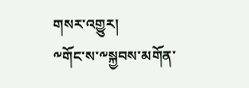གསར་འགྱུར།
༸གོང་ས་༸སྐྱབས་མགོན་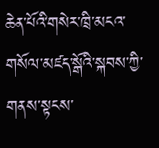ཆེན་པོའི་གསེར་ཁྲི་མངའ་གསོལ་མཛད་སྒོའི་སྐབས་ཀྱི་གནས་སྟངས་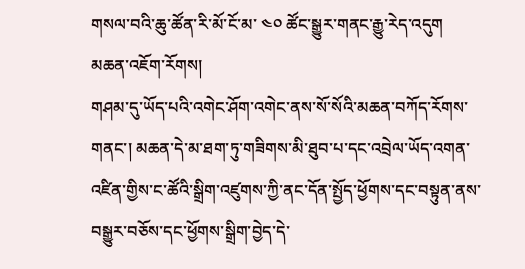གསལ་བའི་ཆུ་ཚོན་རི་མོ་ངོ་མ་ ༤༠ ཚོང་སྒྱུར་གནང་རྒྱུ་རེད་འདུག
མཆན་འཇོག་རོགས།
གཤམ་དུ་ཡོད་པའི་འགེང་ཤོག་འགེང་ནས་སོ་སོའི་མཆན་བཀོད་རོགས་གནང་། མཆན་དེ་མ་ཐག་ཏུ་གཟིགས་མི་ཐུབ་པ་དང་འབྲེལ་ཡོད་འགན་འཛིན་གྱིས་ང་ཚོའི་སྒྲིག་འཛུགས་ཀྱི་ནང་དོན་སྤྱོད་ཕྱོགས་དང་བསྟུན་ནས་བསྒྱུར་བཅོས་དང་ཕྱོགས་སྒྲིག་བྱེད་དེ་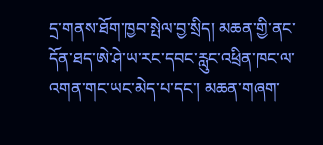དྲ་གནས་ཐོག་ཁྱབ་སྤེལ་བྱ་སྲིད། མཆན་གྱི་ནང་དོན་ཐད་ཨེ་ཤེ་ཡ་རང་དབང་རླུང་འཕྲིན་ཁང་ལ་འགན་གང་ཡང་མེད་པ་དང་། མཆན་གཞག་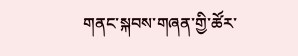གནང་སྐབས་གཞན་གྱི་ཚོར་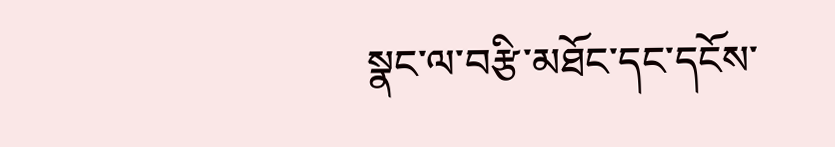སྣང་ལ་བརྩི་མཐོང་དང་དངོས་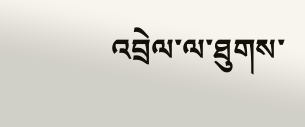འབྲེལ་ལ་ཐུགས་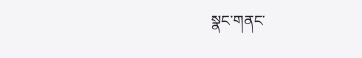སྣང་གནང་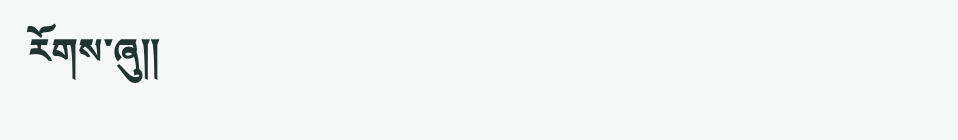རོགས་ཞུ༎